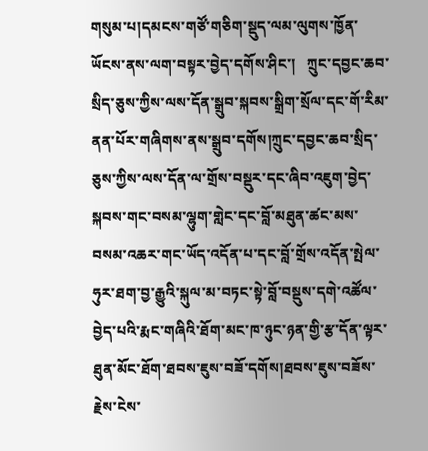གསུམ་པ།དམངས་གཙོ་གཅིག་སྡུད་ལམ་ལུགས་ཁྱོན་ཡོངས་ནས་ལག་བསྟར་བྱེད་དགོས་ཤིང་།   ཀྲུང་དབྱང་ཆབ་སྲིད་ཅུས་ཀྱིས་ལས་དོན་སྒྲུབ་སྐབས་སྒྲིག་སྲོལ་དང་གོ་རིམ་ནན་པོར་གཞིགས་ནས་སྒྲུབ་དགོས།ཀྲུང་དབྱང་ཆབ་སྲིད་ཅུས་ཀྱིས་ལས་དོན་ལ་གྲོས་བསྡུར་དང་ཞིབ་འཇུག་བྱེད་སྐབས་གང་བསམ་ལྷུག་གླེང་དང་བློ་མཐུན་ཚང་མས་བསམ་འཆར་གང་ཡོད་འདོན་པ་དང་བློ་གྲོས་འདོན་སྤེལ་ཧུར་ཐག་བྱ་རྒྱུའི་སྐུལ་མ་བཏང་སྟེ་བློ་བསྡུས་དགེ་འཚོལ་བྱེད་པའི་རྨང་གཞིའི་ཐོག་མང་ཁ་ཉུང་ཉན་གྱི་རྩ་དོན་ལྟར་ཐུན་མོང་ཐོག་ཐབས་ཇུས་བཟོ་དགོས།ཐབས་ཇུས་བཟོས་རྗེས་ངེས་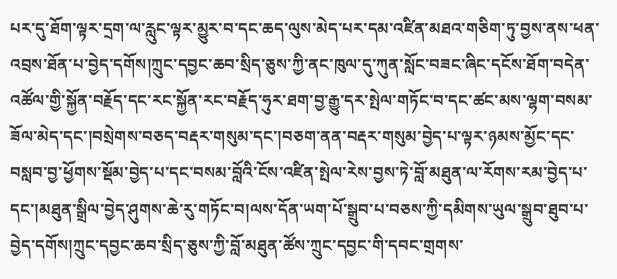པར་དུ་ཐོག་ལྟར་དྲག་ལ་རླུང་ལྟར་མྱུར་བ་དང་ཆད་ལུས་མེད་པར་དམ་འཛིན་མཐའ་གཅིག་ཏུ་བྱས་ནས་ཕན་འབྲས་ཐོན་པ་བྱེད་དགོས།ཀྲུང་དབྱང་ཆབ་སྲིད་ཅུས་ཀྱི་ནང་ཁུལ་དུ་ཀུན་སློང་བཟང་ཞིང་དངོས་ཐོག་བདེན་འཚོལ་གྱི་སྐྱོན་བརྗོད་དང་རང་སྐྱོན་རང་བརྗོད་ཧུར་ཐག་བྱ་རྒྱུ་དར་སྤེལ་གཏོང་བ་དང་ཚང་མས་ལྷག་བསམ་ཟོལ་མེད་དང་།བསྲེགས་བཅད་བརྡར་གསུམ་དང་།བཅག་ནན་བརྡར་གསུམ་བྱེད་པ་ལྟར་ཉམས་མྱོང་དང་བསླབ་བྱ་ཕྱོགས་སྡོམ་བྱེད་པ་དང་བསམ་བློའི་ངོས་འཛིན་སྤེལ་རེས་བྱས་ཏེ་བློ་མཐུན་ལ་རོགས་རམ་བྱེད་པ་དང་།མཐུན་སྒྲིལ་བྱེད་ཤུགས་ཆེ་རུ་གཏོང་བ།ལས་དོན་ཡག་པོ་སྒྲུབ་པ་བཅས་ཀྱི་དམིགས་ཡུལ་སྒྲུབ་ཐུབ་པ་བྱེད་དགོས།ཀྲུང་དབྱང་ཆབ་སྲིད་ཅུས་ཀྱི་བློ་མཐུན་ཚོས་ཀྲུང་དབྱང་གི་དབང་གྲགས་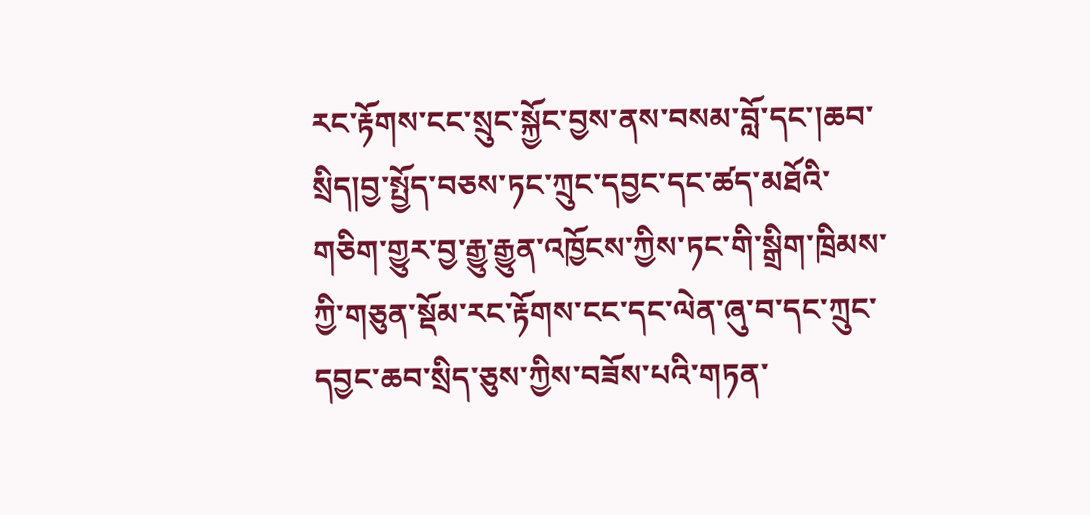རང་རྟོགས་ངང་སྲུང་སྐྱོང་བྱས་ནས་བསམ་བློ་དང་།ཆབ་སྲིད།བྱ་སྤྱོད་བཅས་ཏང་ཀྲུང་དབྱང་དང་ཚད་མཐོའི་གཅིག་གྱུར་བྱ་རྒྱུ་རྒྱུན་འཁྱོངས་ཀྱིས་ཏང་གི་སྒྲིག་ཁྲིམས་ཀྱི་གཅུན་སྡོམ་རང་རྟོགས་ངང་དང་ལེན་ཞུ་བ་དང་ཀྲུང་དབྱང་ཆབ་སྲིད་ཅུས་ཀྱིས་བཟོས་པའི་གཏན་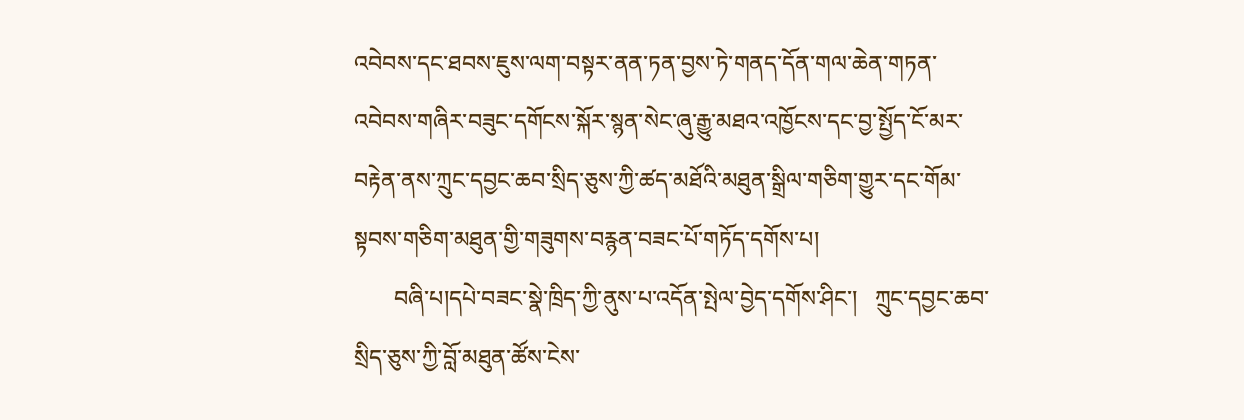འབེབས་དང་ཐབས་ཇུས་ལག་བསྟར་ནན་ཏན་བྱས་ཏེ་གནད་དོན་གལ་ཆེན་གཏན་འབེབས་གཞིར་བཟུང་དགོངས་སྐོར་སྙན་སེང་ཞུ་རྒྱུ་མཐའ་འཁྱོངས་དང་བྱ་སྤྱོད་ངོ་མར་བརྟེན་ནས་ཀྲུང་དབྱང་ཆབ་སྲིད་ཅུས་ཀྱི་ཚད་མཐོའི་མཐུན་སྒྲིལ་གཅིག་གྱུར་དང་གོམ་སྟབས་གཅིག་མཐུན་གྱི་གཟུགས་བརྙན་བཟང་པོ་གཏོད་དགོས་པ།
       བཞི་པ།དཔེ་བཟང་སྣེ་ཁྲིད་ཀྱི་ནུས་པ་འདོན་སྤེལ་བྱེད་དགོས་ཤིང་།   ཀྲུང་དབྱང་ཆབ་སྲིད་ཅུས་ཀྱི་བློ་མཐུན་ཚོས་ངེས་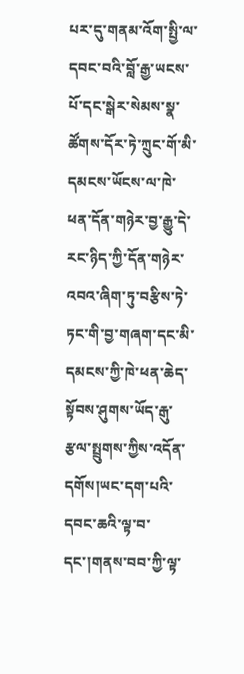པར་དུ་གནམ་འོག་སྤྱི་ལ་དབང་བའི་བློ་རྒྱ་ཡངས་པོ་དང་སྒེར་སེམས་སྣ་ཚོགས་དོར་ཏེ་ཀྲུང་གོ་མི་དམངས་ཡོངས་ལ་ཁེ་ཕན་དོན་གཉེར་བྱ་རྒྱུ་དེ་རང་ཉིད་ཀྱི་དོན་གཉེར་འབའ་ཞིག་ཏུ་བརྩིས་ཏེ་ཏང་གི་བྱ་གཞག་དང་མི་དམངས་ཀྱི་ཁེ་ཕན་ཆེད་སྟོབས་ཤུགས་ཡོད་རྒུ་རྩལ་སྤྲུགས་ཀྱིས་འདོན་དགོས།ཡང་དག་པའི་དབང་ཆའི་ལྟ་བ་དང་།གནས་བབ་ཀྱི་ལྟ་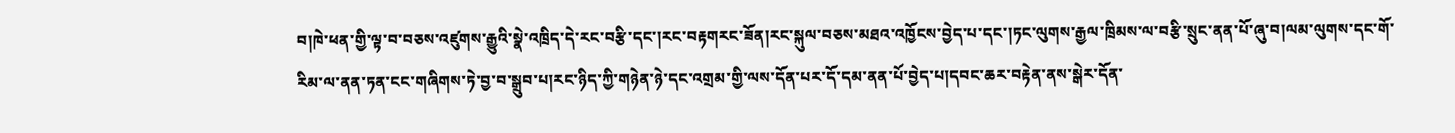བ།ཁེ་ཕན་གྱི་ལྟ་བ་བཅས་འཛུགས་རྒྱུའི་སྣེ་འཁྲིད་དེ་རང་བརྩི་དང་།རང་བརྟགརང་ཟོན།རང་སྐུལ་བཅས་མཐའ་འཁྱོངས་བྱེད་པ་དང་།ཏང་ལུགས་རྒྱལ་ཁྲིམས་ལ་བརྩི་སྲུང་ནན་པོ་ཞུ་བ།ལམ་ལུགས་དང་གོ་རིམ་ལ་ནན་ཏན་ངང་གཞིགས་ཏེ་བྱ་བ་སྒྲུབ་པ།རང་ཉིད་ཀྱི་གཉེན་ཉེ་དང་འགྲམ་གྱི་ལས་དོན་པར་དོ་དམ་ནན་པོ་བྱེད་པ།དབང་ཆར་བརྟེན་ནས་སྒེར་དོན་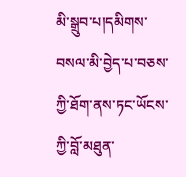མི་སྒྲུབ་པ།དམིགས་བསལ་མི་བྱེད་པ་བཅས་ཀྱི་ཐོག་ནས་ཏང་ཡོངས་ཀྱི་བློ་མཐུན་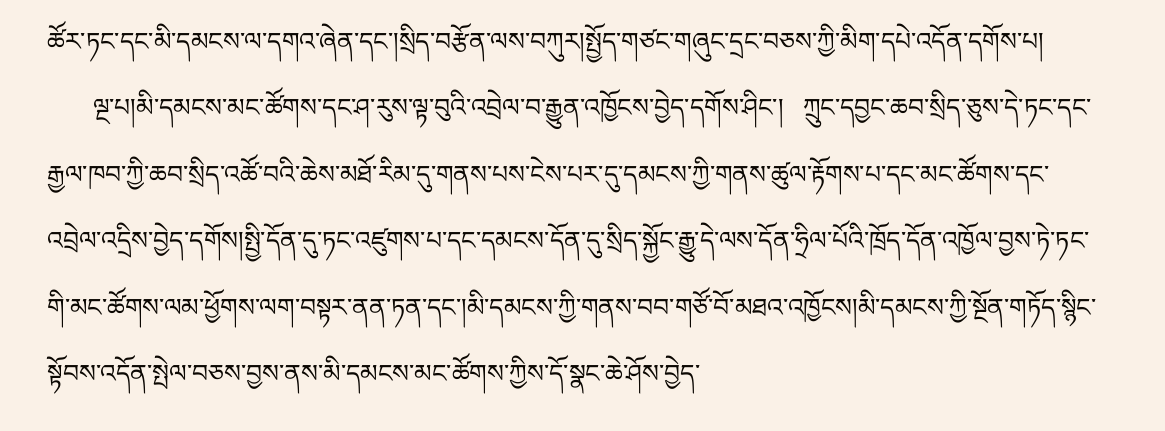ཚོར་ཏང་དང་མི་དམངས་ལ་དགའ་ཞེན་དང་།སྲིད་བརྩོན་ལས་བཀུར།སྤྱོད་གཙང་གཞུང་དྲང་བཅས་ཀྱི་མིག་དཔེ་འདོན་དགོས་པ།
       ལྔ་པ།མི་དམངས་མང་ཚོགས་དང་ཤ་རུས་ལྟ་བུའི་འབྲེལ་བ་རྒྱུན་འཁྱོངས་བྱེད་དགོས་ཤིང་།   ཀྲུང་དབྱང་ཆབ་སྲིད་ཅུས་དེ་ཏང་དང་རྒྱལ་ཁབ་ཀྱི་ཆབ་སྲིད་འཚོ་བའི་ཆེས་མཐོ་རིམ་དུ་གནས་པས་ངེས་པར་དུ་དམངས་ཀྱི་གནས་ཚུལ་རྟོགས་པ་དང་མང་ཚོགས་དང་འབྲེལ་འདྲིས་བྱེད་དགོས།སྤྱི་དོན་དུ་ཏང་འཛུགས་པ་དང་དམངས་དོན་དུ་སྲིད་སྐྱོང་རྒྱུ་དེ་ལས་དོན་ཧྲིལ་པོའི་ཁྲོད་དོན་འཁྱོལ་བྱས་ཏེ་ཏང་གི་མང་ཚོགས་ལམ་ཕྱོགས་ལག་བསྟར་ནན་ཏན་དང་།མི་དམངས་ཀྱི་གནས་བབ་གཙོ་བོ་མཐའ་འཁྱོངས།མི་དམངས་ཀྱི་སྔོན་གཏོད་སྙིང་སྟོབས་འདོན་སྤེལ་བཅས་བྱས་ནས་མི་དམངས་མང་ཚོགས་ཀྱིས་དོ་སྣང་ཆེ་ཤོས་བྱེད་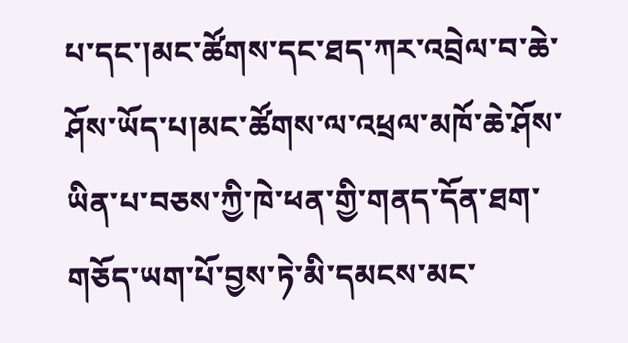པ་དང་།མང་ཚོགས་དང་ཐད་ཀར་འབྲེལ་བ་ཆེ་ཤོས་ཡོད་པ།མང་ཚོགས་ལ་འཕྲལ་མཁོ་ཆེ་ཤོས་ཡིན་པ་བཅས་ཀྱི་ཁེ་ཕན་གྱི་གནད་དོན་ཐག་གཅོད་ཡག་པོ་བྱས་ཏེ་མི་དམངས་མང་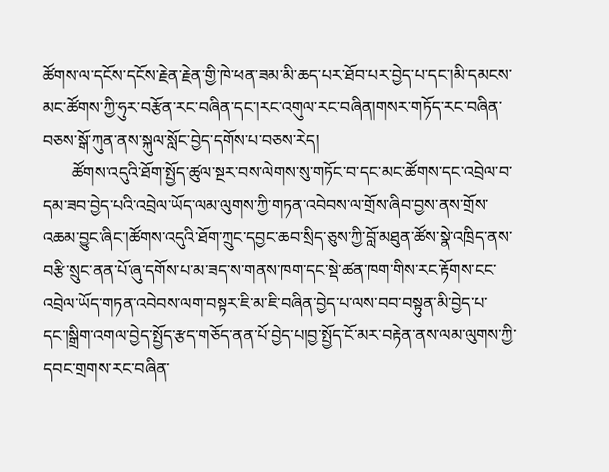ཚོགས་ལ་དངོས་དངོས་རྗེན་རྗེན་གྱི་ཁེ་ཕན་ཟམ་མི་ཆད་པར་ཐོབ་པར་བྱེད་པ་དང་།མི་དམངས་མང་ཚོགས་ཀྱི་ཧུར་བརྩོན་རང་བཞིན་དང་།རང་འགུལ་རང་བཞིན།གསར་གཏོད་རང་བཞིན་བཅས་སྒོ་ཀུན་ནས་སྐུལ་སློང་བྱེད་དགོས་པ་བཅས་རེད།
       ཚོགས་འདུའི་ཐོག་སྤྱོད་ཚུལ་སྔར་བས་ལེགས་སུ་གཏོང་བ་དང་མང་ཚོགས་དང་འབྲེལ་བ་དམ་ཟབ་བྱེད་པའི་འབྲེལ་ཡོད་ལམ་ལུགས་ཀྱི་གཏན་འབེབས་ལ་གྲོས་ཞིབ་བྱས་ནས་གྲོས་འཆམ་བྱུང་ཞིང་།ཚོགས་འདུའི་ཐོག་ཀྲུང་དབྱང་ཆབ་སྲིད་ཅུས་ཀྱི་བློ་མཐུན་ཚོས་སྣེ་འཁྲིད་ནས་བརྩི་སྲུང་ནན་པོ་ཞུ་དགོས་པ་མ་ཟད་ས་གནས་ཁག་དང་སྡེ་ཚན་ཁག་གིས་རང་རྟོགས་ངང་འབྲེལ་ཡོད་གཏན་འབེབས་ལག་བསྟར་ཇི་མ་ཇི་བཞིན་བྱེད་པ་ལས་བབ་བསྟུན་མི་བྱེད་པ་དང་།སྒྲིག་འགལ་བྱེད་སྤྱོད་རྩད་གཅོད་ནན་པོ་བྱེད་པ།བྱ་སྤྱོད་ངོ་མར་བརྟེན་ནས་ལམ་ལུགས་ཀྱི་དབང་གྲགས་རང་བཞིན་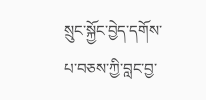སྲུང་སྐྱོང་བྱེད་དགོས་པ་བཅས་ཀྱི་བླང་བྱ་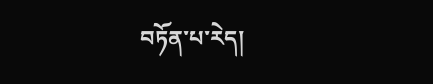བཏོན་པ་རེད།